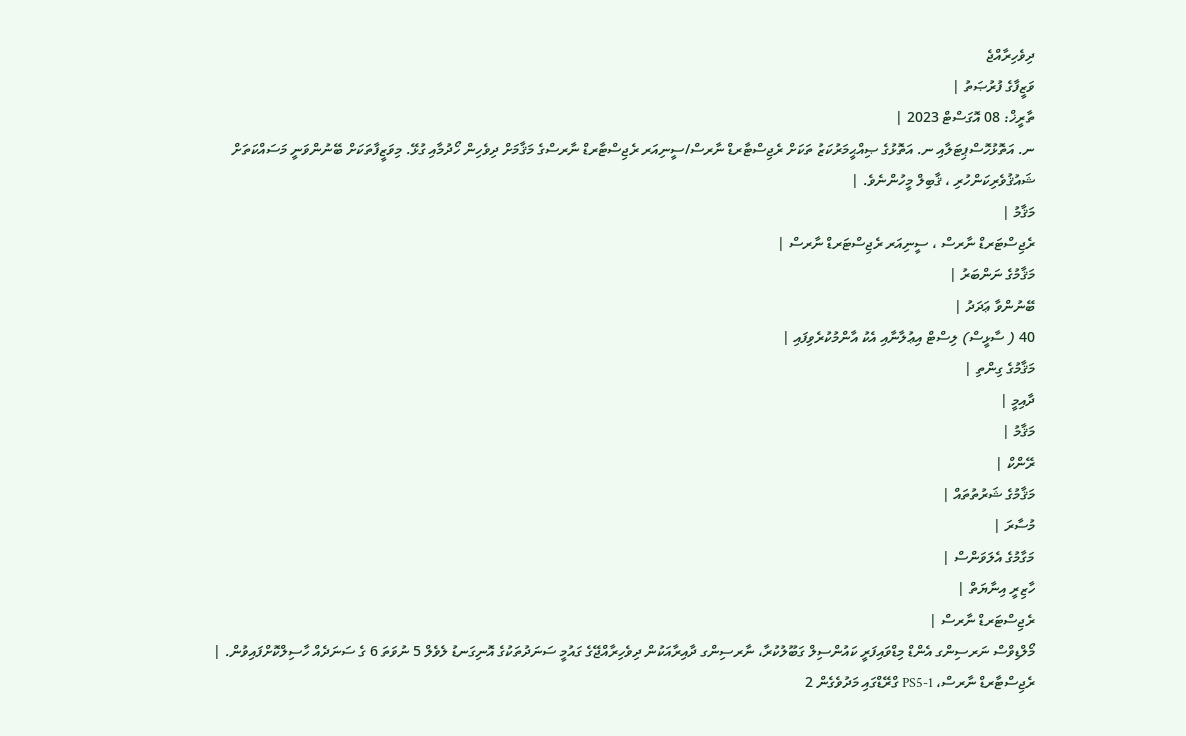ދިވެހިރާއްޖެ
ވަޒީފާގެ ފުރުޞަތު |
ތާރީޚް: 08 އޮގަސްޓް 2023 |
ނ. އަތޮޅުހޮސްޕިޓަލާއި ނ. އަތޮޅުގެ ޞިއްޙީމަރުކަޒު ތަކަށް ރެޖިސްޓާރޑް ނާރސް/ސީނިއަރ ރެޖިސްޓާރޑް ނާރސްގެ މަޤާމަށް ދިވެހިން ހޯދުމާއި ގުޅޭ. މިވަޒީފާތަކަށް ބޭނުންވަނީ މަސައްކަތަށް ޝައުޤުވެރިކަންހުރި ، ޤާބިލް މީހުންނެވެ. |
މަޤާމު |
ރެޖިސްޓަރޑް ނާރސް ، ސީނިއަރ ރެޖިސްޓަރޑް ނާރސް |
މަޤާމުގެ ނަންބަރު |
ބޭނުންވާ ޢަދަދު |
40 ( ސާޅީސް) ލިސްޓް އިޢުލާނާއި އެކު އާންމުކުރެވިފައި |
މަޤާމުގެ ގިންތި |
ދާއިމީ |
މަޤާމު |
ރޭންކް |
މަޤާމުގެ ޝަރުތުތައް |
މުސާރަ |
މަގާމުގެ އެލަވަންސް |
ހާޒިރީ އިނާޔަތް |
ރެޖިސްޓަރޑް ނާރސް |
މޯލްޑިވްސް ނަރސިންގ އެންޑް މިޑްވައިފަރީ ކައުންސިލް ގަބޫލުކުރާ، ނާރސިންގ ދާއިރާއަކުން ދިވެހިރާއްޖޭގެ ގައުމީ ސަނަދުތަކުގެ އޮނިގަނޑު ލެވެލް 5 ނުވަތަ 6 ގެ ސަނަދެއް ހާސިލްކޮށްފައިވުން. |
ރެޖިސްޓާރޑް ނާރސް، PS5-1 ގްރޭޑްގައި މަދުވެގެން 2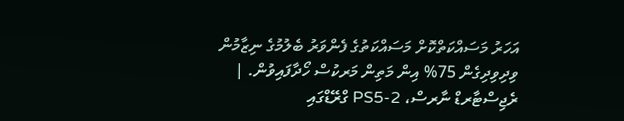އަހަރު މަސައްކަތްކޮށް މަސައްކަތުގެ ފެންވަރު ބެލުމުގެ ނިޒާމުން ވިދިވިދިގެން 75% އިން މަތިން މަރކުސް ހޯދާފައިވުން. |
ރެޖިސްޓާރޑް ނާރސް، PS5-2 ގްރޭޑްގައި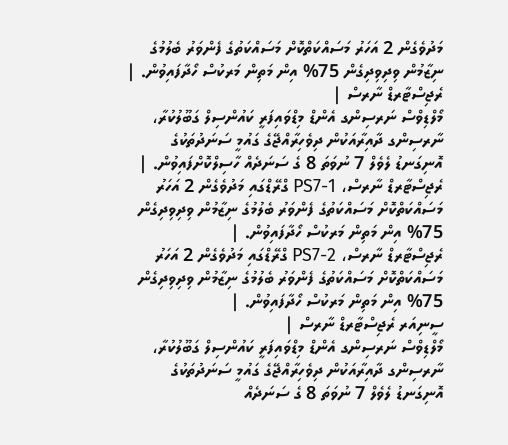މަދުވެގެން 2 އަހަރު މަސައްކަތްކޮށް މަސައްކަތުގެ ފެންވަރު ބެލުމުގެ ނިޒާމުން ވިދިވިދިގެން 75% އިން މަތިން މަރކުސް ހޯދާފައިވުން. |
ރެޖިސްޓާރޑް ނާރސް |
މޯލްޑިވްސް ނަރސިންގ އެންޑް މިޑްވައިފަރީ ކައުންސިލް ގަބޫލުކުރާ، ނާރސިންގ ދާއިރާއަކުން ދިވެހިރާއްޖޭގެ ގައުމީ ސަނަދުތަކުގެ އޮނިގަނޑު ލެވެލް 7 ނުވަތަ 8 ގެ ސަނަދެއް ހާސިލްކޮށްފައިވުން. |
ރެޖިސްޓާރޑް ނާރސް، PS7-1 ގްރޭޑްގައި މަދުވެގެން 2 އަހަރު މަސައްކަތްކޮށް މަސައްކަތުގެ ފެންވަރު ބެލުމުގެ ނިޒާމުން ވިދިވިދިގެން 75% އިން މަތިން މަރކުސް ހޯދާފައިވުން. |
ރެޖިސްޓާރޑް ނާރސް، PS7-2 ގްރޭޑްގައި މަދުވެގެން 2 އަހަރު މަސައްކަތްކޮށް މަސައްކަތުގެ ފެންވަރު ބެލުމުގެ ނިޒާމުން ވިދިވިދިގެން 75% އިން މަތިން މަރކުސް ހޯދާފައިވުން. |
ސީނިއަރ ރެޖިސްޓާރޑް ނާރސް |
މޯލްޑިވްސް ނަރސިންގ އެންޑް މިޑްވައިފަރީ ކައުންސިލް ގަބޫލުކުރާ، ނާރސިންގ ދާއިރާއަކުން ދިވެހިރާއްޖޭގެ ގައުމީ ސަނަދުތަކުގެ އޮނިގަނޑު ލެވެލް 7 ނުވަތަ 8 ގެ ސަނަދެއް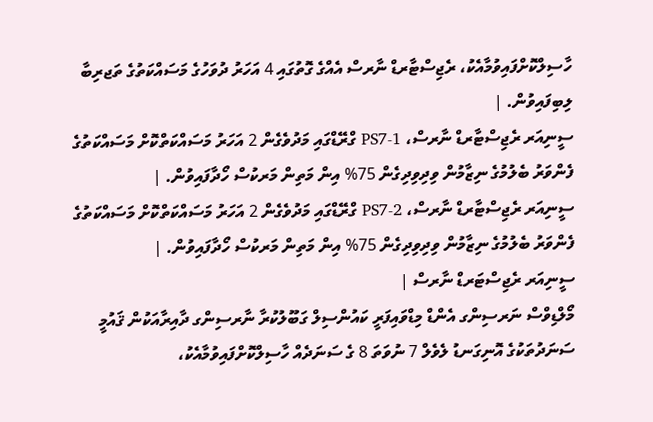ހާސިލްކޮށްފައިވުމާއެކު، ރެޖިސްޓާރޑް ނާރސް އެއްގެ ގޮތުގައި 4 އަހަރު ދުވަހުގެ މަސައްކަތުގެ ތަޖރިބާ ލިބިފައިވުން. |
ސީނިއަރ ރެޖިސްޓާރޑް ނާރސް، PS7-1 ގްރޭޑްގައި މަދުވެގެން 2 އަހަރު މަސައްކަތްކޮށް މަސައްކަތުގެ ފެންވަރު ބެލުމުގެ ނިޒާމުން ވިދިވިދިގެން 75% އިން މަތިން މަރކުސް ހޯދާފައިވުން. |
ސީނިއަރ ރެޖިސްޓާރޑް ނާރސް، PS7-2 ގްރޭޑްގައި މަދުވެގެން 2 އަހަރު މަސައްކަތްކޮށް މަސައްކަތުގެ ފެންވަރު ބެލުމުގެ ނިޒާމުން ވިދިވިދިގެން 75% އިން މަތިން މަރކުސް ހޯދާފައިވުން. |
ސީނިއަރ ރެޖިސްޓަރޑް ނާރސް |
މޯލްޑިވްސް ނަރސިންގ އެންޑް މިޑްވައިފަރީ ކައުންސިލް ގަބޫލުކުރާ ނާރސިންގ ދާއިރާއަކުން ޤައުމީ ސަނަދުތަކުގެ އޮނިގަނޑު ލެވެލް 7 ނުވަތަ 8 ގެ ސަނަދެއް ހާސިލްކޮށްފައިވުމާއެކު،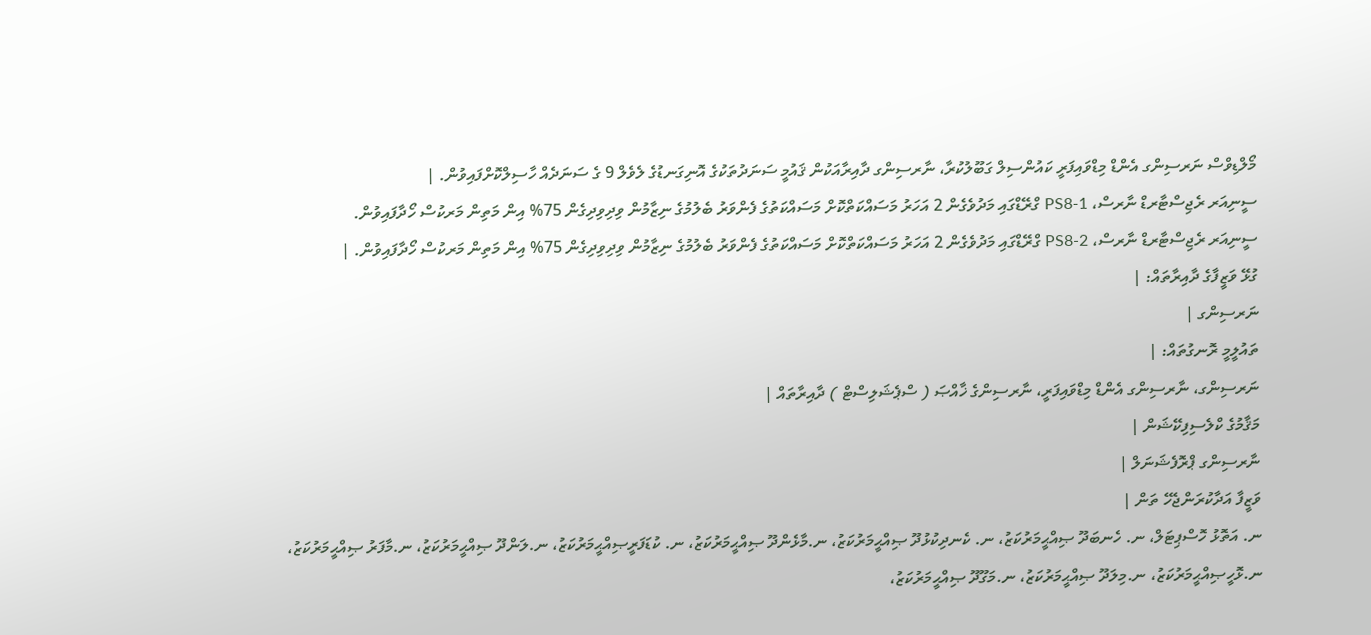މޯލްޑިވްސް ނަރސިންގ އެންޑް މިޑްވައިފަރީ ކައުންސިލް ގަބޫލުކުރާ، ނާރސިންގ ދާއިރާއަކުން ޤައުމީ ސަނަދުތަކުގެ އޮނިގަނޑުގެ ލެވެލް 9 ގެ ސަނަދެއް ހާސިލްކޮށްފައިވުން. |
ސީނިއަރ ރެޖިސްޓާރޑް ނާރސް، PS8-1 ގްރޭޑްގައި މަދުވެގެން 2 އަހަރު މަސައްކަތްކޮށް މަސައްކަތުގެ ފެންވަރު ބެލުމުގެ ނިޒާމުން ވިދިވިދިގެން 75% އިން މަތިން މަރކުސް ހޯދާފައިވުން.
ސީނިއަރ ރެޖިސްޓާރޑް ނާރސް، PS8-2 ގްރޭޑްގައި މަދުވެގެން 2 އަހަރު މަސައްކަތްކޮށް މަސައްކަތުގެ ފެންވަރު ބެލުމުގެ ނިޒާމުން ވިދިވިދިގެން 75% އިން މަތިން މަރކުސް ހޯދާފައިވުން. |
ގުޅޭ ވަޒީފާގެ ދާއިރާތައް: |
ނަރސިންގ |
ތައުލީމީ ރޮނގުތައް: |
ނަރސިންގ، ނާރސިންގ އެންޑް މިޑްވައިފަރީ، ނާރސިންގެ ޚާއްޞަ ( ސްޕެޝަލިސްޓް ) ދާއިރާތައް |
މަޤާމުގެ ކްލެސިފިކޭޝަން |
ނާރސިންގ ޕްރޮފެޝަނަލް |
ވަޒީފާ އަދާކުރަންޖެހޭ ތަން |
ނ. އަތޮޅު ހޮސްޕިޓަލް، ނ. ހެނބަދޫ ޞިއްޙީމަރުކަޒު، ނ. ކެނދިކުޅުދޫ ޞިއްޙީމަރުކަޒު، ނ.މާޅެންދޫ ޞިއްޙީމަރުކަޒު، ނ. ކުޑަފަރީޞިއްޙީމަރުކަޒު، ނ.ލަންދޫ ޞިއްޙީމަރުކަޒު، ނ.މާފަރު ޞިއްޙީމަރުކަޒު، ނ.ޅޮހީޞިއްޙީމަރުކަޒު، ނ.މިލަދޫ ޞިއްޙީމަރުކަޒު، ނ.މަގޫދޫ ޞިއްޙީމަރުކަޒު،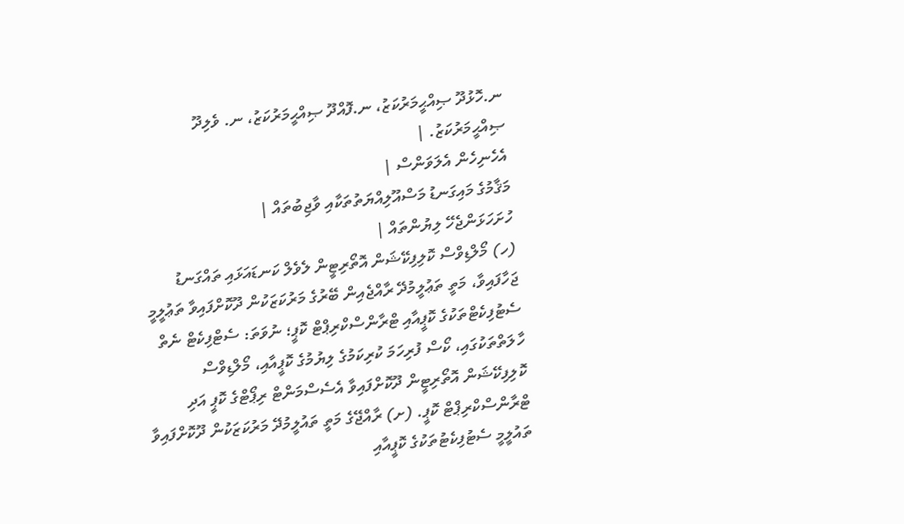ނ.ހޮޅުދޫ ޞިއްޙީމަރުކަޒު، ނ.ފޮއްދޫ ޞިއްޙީމަރުކަޒު، ނ. ވެލިދޫ ޞިއްޙީމަރުކަޒު. |
އެހެނިހެން އެލަވަންސް |
މަޤާމުގެ މައިގަނޑު މަސްއޫލިއްޔަތުތަކާއި ވާޖިބުތައް |
ހުށަހަޅަންޖެހޭ ލިޔުންތައް |
(ހ) މޯލްޑިވްސް ކޮލިފިކޭޝަން އޮތޯރިޓީން ލެވެލް ކަނޑައަޅައި ތައްގަނޑު ޖަހާފައިވާ، މަތީ ތަޢުލީމުދޭ ރާއްޖެއިން ބޭރުގެ މަރުކަޒަކުން ދޫކޮށްފައިވާ ތަޢުލީމީ ސެޓުފިކެޓްތަކުގެ ކޮޕީއާއި ޓްރާންސްކްރިޕްޓް ކޮޕީ؛ ނުވަތަ: ސެޓްފިކެޓް ނެތް ހާލަތްތަކުގައި، ކޯސް ފުރިހަމަ ކުރިކަމުގެ ލިޔުމުގެ ކޮޕީއާއި، މޯލްޑިވްސް ކޮލިފިކޭޝަން އޮތޯރިޓީން ދޫކޮށްފައިވާ އެސެސްމަންޓް ރިޕޯޓްގެ ކޮޕީ އަދި ޓްރާންސްކްރިޕްޓް ކޮޕީ. (ށ) ރާއްޖޭގެ މަތީ ތައުލީމުދޭ މަރުކަޒަކުން ދޫކޮށްފައިވާ ތައުލީމީ ސެޓުފިކެޓުތަކުގެ ކޮޕީއާއި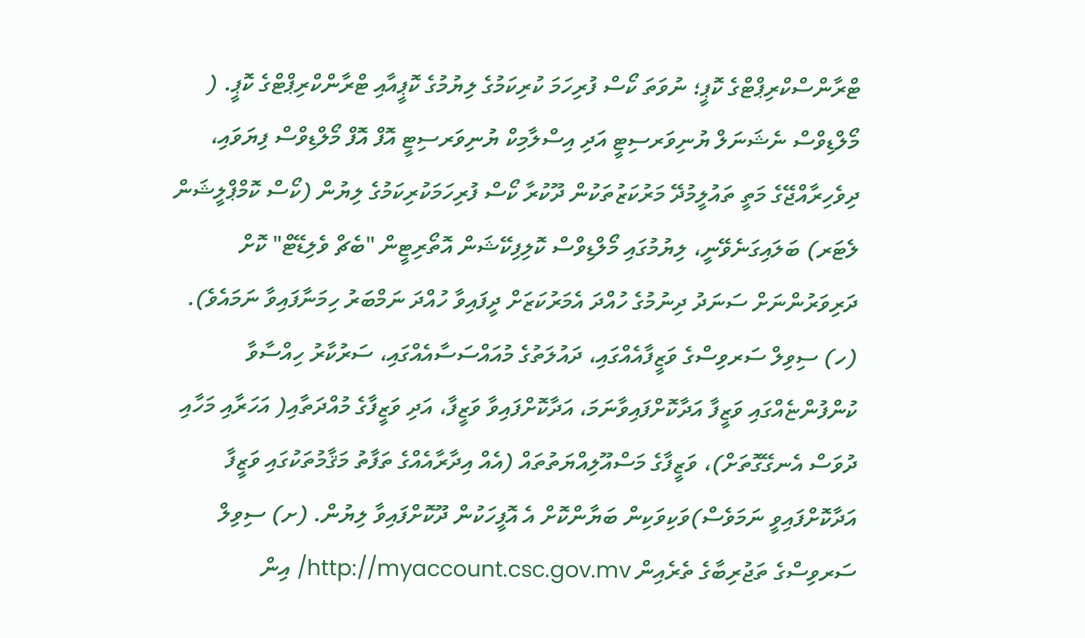ޓްރާންސްކްރިޕްޓްގެ ކޮޕީ؛ ނުވަތަ ކޯސް ފުރިހަމަ ކުރިކަމުގެ ލިޔުމުގެ ކޮޕީއާއި ޓްރާންކްރިޕްޓްގެ ކޮޕީ. ( މޯލްޑިވްސް ނެޝަނަލް ޔުނިވަރސިޓީ އަދި އިސްލާމިކް ޔުނިވަރސިޓީ އޮފް އޮފް މޯލްޑިވްސް ފިޔަވައި، ދިވެހިރާއްޖޭގެ މަތީ ތައުލީމުދޭ މަރުކަޒުތަކުން ދޫކުރާ ކޯސް ފުރިހަމަކުރިކަމުގެ ލިޔުން (ކޯސް ކޮމްޕްލީޝަން ލެޓަރ) ބަލައިގަނެވޭނީ، ލިޔުމުގައި މޯލްޑިވްސް ކޮލިފިކޭޝަން އޮތޯރިޓީން "ބެޗް ވެލިޑޭޓް" ކޮށް ދަރިވަރުންނަށް ސަނަދު ދިނުމުގެ ހުއްދަ އެމަރުކަޒަށް ދީފައިވާ ހުއްދަ ނަމްބަރު ހިމަނާފައިވާ ނަމައެވެ).
(ހ) ސިވިލް ސަރވިސްގެ ވަޒީފާއެއްގައި، ދައުލަތުގެ މުއައްސަސާއެއްގައި، ސަރުކާރު ހިއްސާވާ ކުންފުންޏެއްގައި ވަޒީފާ އަދާކޮށްފައިވާނަމަ، އަދާކޮށްފައިވާ ވަޒީފާ، އަދި ވަޒީފާގެ މުއްދަތާއި( އަހަރާއި މަހާއި ދުވަސް އެނގޭގޮތަށް)، ވަޒީފާގެ މަސްއޫލިއްޔަތުތައް (އެއް އިދާރާއެއްގެ ތަފާތު މަޤާމުތަކުގައި ވަޒީފާ އަދާކޮށްފައިވީ ނަމަވެސް)ވަކިވަކިން ބަޔާންކޮށް އެ އޮފީހަކުން ދޫކޮށްފައިވާ ލިޔުން. (ށ) ސިވިލް ސަރވިސްގެ ތަޖުރިބާގެ ތެރެއިން http://myaccount.csc.gov.mv/ އިން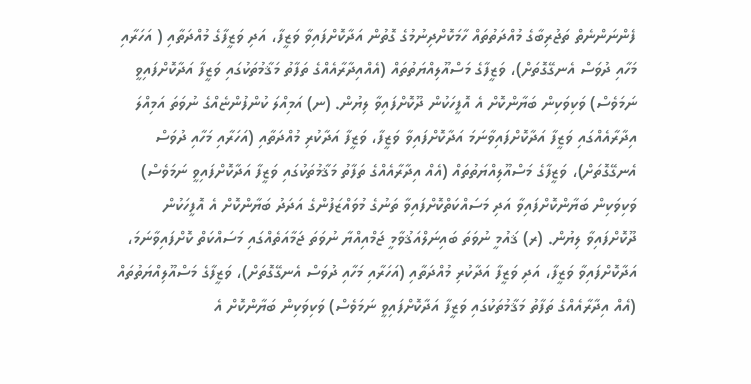ފެންނަންނެތް ތަޖުރިބާގެ މުއްދަތުތައް ހާމަކޮށްދިނުމުގެ ގޮތުން އަދާކޮށްފައިވާ ވަޒީފާ، އަދި ވަޒީފާގެ މުއްދަތާއި ( އަހަރާއި މަހާއި ދުވަސް އެނގޭގޮތަށް)، ވަޒީފާގެ މަސްއޫލިއްޔަތުތައް (އެއްއިދާރާއެއްގެ ތަފާތު މަޤާމުތަކުގައި ވަޒީފާ އަދާކޮށްފައިވީ ނަމަވެސް) ވަކިވަކިން ބަޔާންކޮށް އެ އޮފީހަކުން ދޫކޮށްފައިވާ ލިޔުން. (ނ) އަމިއްލަ ކުންފުންޏެއްގެ ނުވަތަ އަމިއްލަ އިދާރާއެއްގައި ވަޒީފާ އަދާކޮށްފައިވާނަމަ އަދާކޮށްފައިވާ ވަޒީފާ، ވަޒީފާ އަދާކުރި މުއްދަތާއި (އަހަރާއި މަހާއި ދުވަސް އެނގޭގޮތަށް)، ވަޒީފާގެ މަސްއޫލިއްޔަތުތައް (އެއް އިދާރާއެއްގެ ތަފާތު މަޤާމުތަކުގައި ވަޒީފާ އަދާކޮށްފައިވީ ނަމަވެސް) ވަކިވަކިން ބަޔާންކޮށްފައިވާ އަދި މަސައްކަތްކޮށްފައިވާ ތަނުގެ މުވައްޒަފުންގެ އަދަދު ބަޔާންކޮށް އެ އޮފީހަކުން ދޫކޮށްފައިވާ ލިޔުން. (ރ) ޤައުމީ ނުވަތަ ބައިނަލްއަޤުވާމީ ޖަމްއިއްޔާ ނުވަތަ ޖަމާއަތެއްގައި މަސައްކަތް ކޮށްފައިވާނަމަ، އަދާކޮށްފައިވާ ވަޒީފާ، އަދި ވަޒީފާ އަދާކުރި މުއްދަތާއި (އަހަރާއި މަހާއި ދުވަސް އެނގޭގޮތަށް)، ވަޒީފާގެ މަސްއޫލިއްޔަތުތައް (އެއް އިދާރާއެއްގެ ތަފާތު މަޤާމުތަކުގައި ވަޒީފާ އަދާކޮށްފައިވީ ނަމަވެސް) ވަކިވަކިން ބަޔާންކޮށް އެ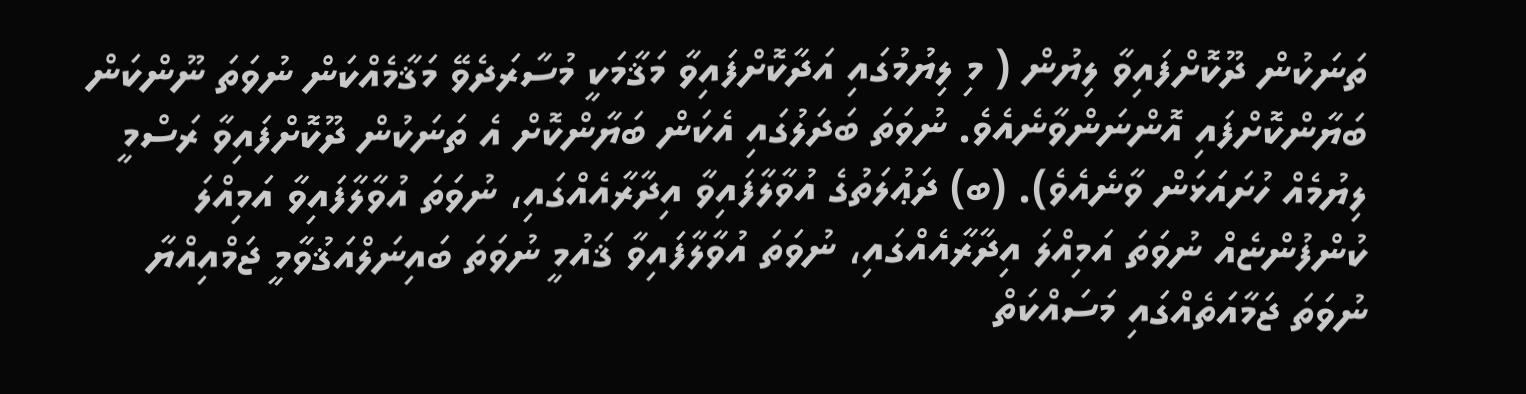ތަނަކުން ދޫކޮށްފައިވާ ލިޔުން ( މި ލިޔުމުގައި އަދާކޮށްފައިވާ މަޤާމަކީ މުސާރަދެވޭ މަޤާމެއްކަން ނުވަތަ ނޫންކަން ބަޔާންކޮށްފައި އޮންނަންވާނެއެވެ. ނުވަތަ ބަދަލުގައި އެކަން ބަޔާންކޮށް އެ ތަނަކުން ދޫކޮށްފައިވާ ރަސްމީ ލިޔުމެއް ހުށައަޅަން ވާނެއެވެ). (ބ) ދަޢުލަތުގެ އުވާލާފައިވާ އިދާރާއެއްގައި، ނުވަތަ އުވާލާފައިވާ އަމިއްލަ ކުންފުންޏެއް ނުވަތަ އަމިއްލަ އިދާރާއެއްގައި، ނުވަތަ އުވާލާފައިވާ ޤައުމީ ނުވަތަ ބައިނަލްއަޤުވާމީ ޖަމްއިއްޔާ ނުވަތަ ޖަމާއަތެއްގައި މަސައްކަތް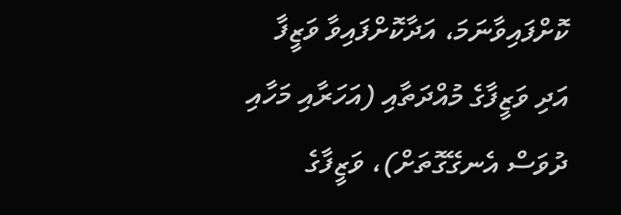ކޮށްފައިވާނަމަ، އަދާކޮށްފައިވާ ވަޒީފާ އަދި ވަޒީފާގެ މުއްދަތާއި (އަހަރާއި މަހާއި ދުވަސް އެނގޭގޮތަށް)، ވަޒީފާގެ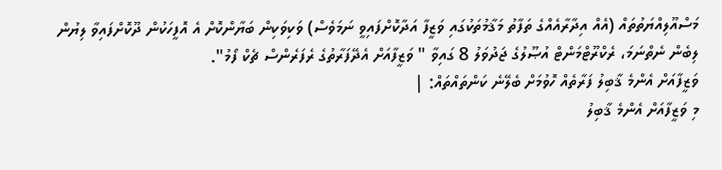މަސްއޫލިއްޔަތުތައް (އެއް އިދާރާއެއްގެ ތަފާތު މަޤާމުތަކުގައި ވަޒީފާ އަދާކޮށްފައިވީ ނަމަވެސް) ވަކިވަކިން ބަޔާންކޮށް އެ އޮފީހަކުން ދޫކޮށްފައިވާ ލިޔުން ލިބެން ނެތްނަމަ، ރެކްރޫޓްމަންޓް އުޞޫލުގެ ޖަދުވަލު 8 ގައިވާ " ވަޒީފާއަށް އެދޭފަރާތުގެ ރެފަރެންސް ޗެކް ފޯމު".
ވަޒީފާއަށް އެންމެ ޤާބިލު ފަރާތެއް ހޮވުމަށް ބެލޭނެ ކަންތައްތައް: |
މި ވަޒީފާއަށް އެންމެ ޤާބިލު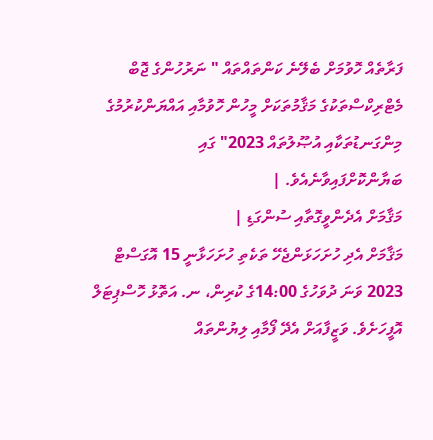ފަރާތެއް ހޮވުމަށް ބެލޭނެ ކަންތައްތައް " ނަރުހުންގެ ޖޮބް މެޓްރިކްސްތަކުގެ މަޤާމުތަކަށް މީހުން ހޮވުމާއި އައްޔަންކުރުމުގެ މިންގަނޑުތަކާއި އުޞޫލުތައް 2023" ގައި ބަޔާންކޮށްފައިވާނެއެވެ. |
މަޤާމަށް އެދެންވީގޮތާއި ސުންގަޑި |
މަޤާމަށް އެދި ހުށަހަޅަންޖެހޭ ތަކެތި ހުށަހަޅާނީ 15 އޮގަސްޓް 2023 ވަނަ ދުވަހުގެ 14:00ގެ ކުރިން، ނ. އަތޮޅު ހޮސްޕިޓަލް އޮފީހަށެވެ. ވަޒީފާއަށް އެދޭ ފޯމާއި ލިޔުންތައް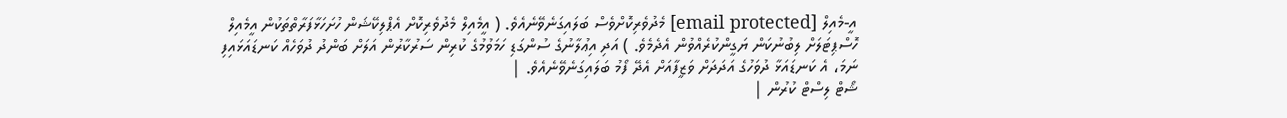އީ-މެއިލް [email protected] މެދުވެރިކޮށްވެސް ބަލައިގަނެވޭނެއެވެ. ( އީމެއިލް މެދުވެރިކޮށް އެޕްލިކޭޝަން ހުށަހަޅާފަރާތްތަކުން އީމެއިލް ހޮސްޕިޓަލަށް ލިބުނުކަން ޔަގީންކުރެއްވުން އެދެމެވެ. ) އަދި އިޢުލާނުގެ ސުންގަޑި ހަމަވުމުގެ ކުރިން ސަރުކާރުން އަލަށް ބަންދު ދުވަހެއް ކަނޑައަޅައިފި ނަމަ، އެ ކަނޑައަޅާ ދުވަހުގެ އަދަދަށް ވަޒީފާއަށް އެދޭ ފޯމު ބަލައިގަނެވޭނެއެވެ. |
ޝޯޓް ލިސްޓް ކުރުން |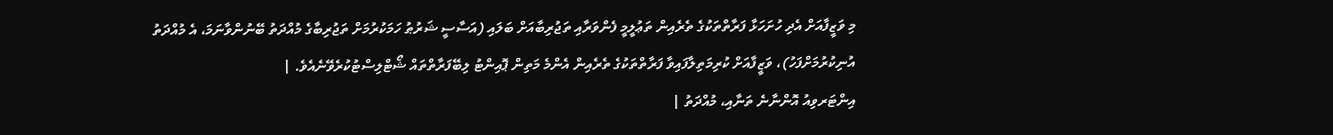މި ވަޒީފާއަށް އެދި ހުށަހަޅާ ފަރާތްތަކުގެ ތެރެއިން ތަޢުލީމީ ފެންވަރާއި ތަޖުރިބާއަށް ބަލައި (އަސާސީ ޝަރުޠު ހަމަކުރުމަށް ތަޖުރިބާގެ މުއްދަތު ބޭނުންވާނަމަ، އެ މުއްދަތު އުނިކުރުމަށްފަހު)، ވަޒީފާއަށް ކުރިމަތިލާފައިވާ ފަރާތްތަކުގެ ތެރެއިން އެންމެ މަތިން ޕޮއިންޓު ލިބޭފަރާތްތައް ޝޯޓްލިސްޓުކުރެވޭނެއެވެ. |
އިންޓަރވިއު އޮންނާނެ ތަނާއި، މުއްދަތު |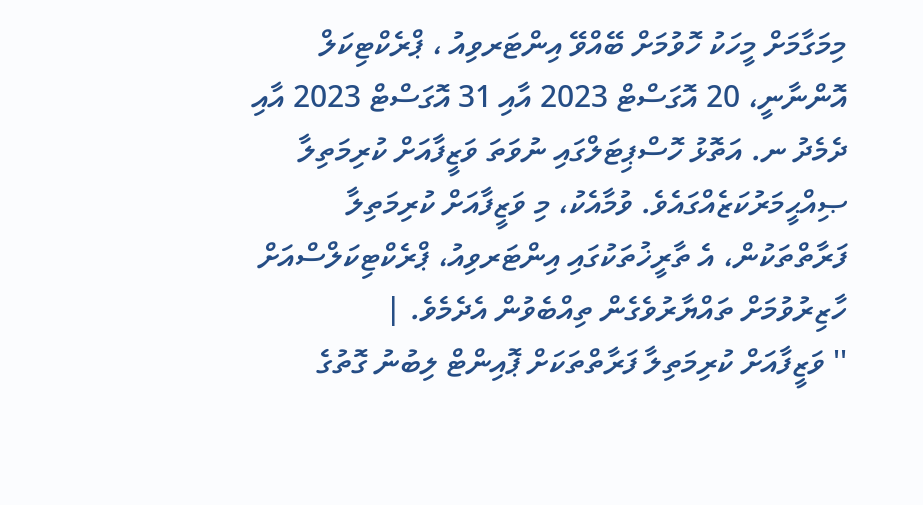މިމަގާމަށް މީހަކު ހޮވުމަށް ބޭއްވޭ އިންޓަރވިއު ، ޕްރެކްޓިކަލް އޮންނާނީ، 20 އޮގަސްޓް 2023 އާއި 31 އޮގަސްޓް 2023 އާއި ދެމެދު ނ. އަތޮޅު ހޮސްޕިޓަލްގައި ނުވަތަ ވަޒީފާއަށް ކުރިމަތިލާ ޞިއްޙީމަރުކަޒެއްގައެވެ. ވުމާއެކު، މި ވަޒީފާއަށް ކުރިމަތިލާ ފަރާތްތަކުން، އެ ތާރީޚުތަކުގައި އިންޓަރވިއު، ޕްރެކްޓިކަލްސްއަށް ހާޒިރުވުމަށް ތައްޔާރުވެގެން ތިއްބެވުން އެދެމެވެ. |
'' ވަޒީފާއަށް ކުރިމަތިލާ ފަރާތްތަކަށް ޕޮއިންޓް ލިބުނު ގޮތުގެ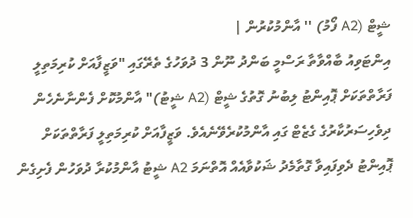ޝީޓް (A2 ފޯމު) '' އާންމުކުރުން |
އިންޓަވިއު ބާއްވާތާ ރަސްމީ ބަންދު ނޫން 3 ދުވަހުގެ ތެރޭގައި "ވަޒީފާއަށް ކުރިމަތިލީ ފަރާތްތަކަށް ޕޮއިންޓު ލިބުނު ގޮތުގެ ޝީޓް (A2 ޝީޓު)" އާންމުކޮށް ފެންނާނެހެން ދިވެހިސަރުކާރުގެ ގެޒެޓް ގައި އާންމުކުރެވޭނެއެވެ. ވަޒީފާއަށް ކުރިމަތިލީ ފަރާތްތަކަށް ޕޮއިންޓު ދެވިފައިވާ ގޮތާމެދު ޝަކުވާއެއް އޮތްނަމަ A2 ޝީޓު އާންމުކުރާ ދުވަހުން ފެށިގެން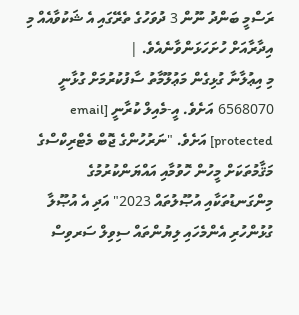ރަސްމީ ބަންދު ނޫން 3 ދުވަހުގެ ތެރޭގައި އެ ޝަކުވާއެއް މި އިދާރާއަށް ހުށަހަޅަންވާނެއެވެ. |
މި އިޢުލާނާ ގުޅިގެން މަޢުލޫމާތު ސާފުކުރުމަށް ގުޅާނީ 6568070 އަށެވެ. އީ-މެއިލް ކުރާނީ [email protected] އަށެވެ. "ނަރުހުންގެ ޖޮބް މެޓްރިކްސްގެ މަޤާމުތަކަށް މީހުން ހޮވުމާއި އައްޔަންކުރުމުގެ މިންގަނޑުތަކާއި އުޞޫލުތައް 2023" އަދި އެ އުޞޫލާ ގުޅުންހުރި އެންމެހައި ލިޔުންތައް ސިވިލް ސަރވިސް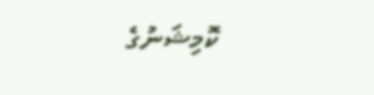ކޮމިޝަނުގެ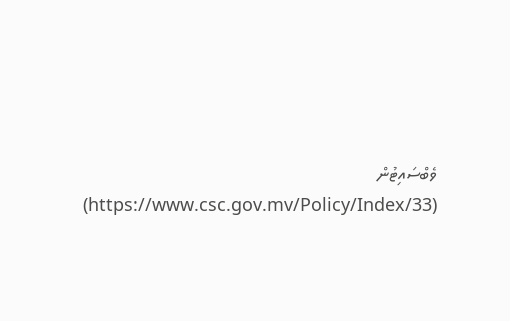ވެބްސައިޓުން (https://www.csc.gov.mv/Policy/Index/33)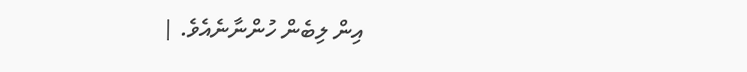އިން ލިބެން ހުންނާނެއެވެ. |